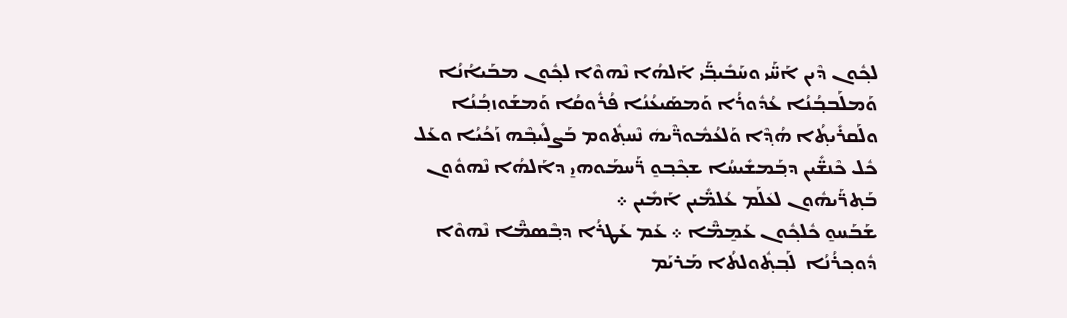ܠܟ݂ܽܘܢ ܕܶܝܢ ܐܰܚ̈ܰܝ ܘܚܰܒܺܝܒ݂̈ܰܝ ܐܰܠܗܳܐ ܢܶܗܘܶܐ ܠܟ݂ܽܘܢ ܡܒܰܝܐܳܢܳܐ ܘܰܡܠܰܒܒ݂ܳܢܳܐ ܥܳܕܽܘܪܳܐ ܘܰܡܤܰܝܥܳܢܳܐ ܦܳܪܽܘܩܳܐ ܘܰܡܫܰܘܙܒ݂ܳܢܳܐ ܘܠܰܩܪܺܝܬ݂ܳܐ ܗܳܕ݂ܶܐ ܘܰܠܥܳܡܽܘܪ̈ܶܝܗܿ ܢܶܚܬ݂ܽܘܡ ܒܰܨܠܺܝܒ݂ܶܗ ܙܰܟܳܝܳܐ ܘܥܰܠ ܟܽܠ ܟܶܢܫ̈ܺܝܢ ܕܒ݂ܰܡܫܺܝܚܳܐ ܫܟ݂ܶܒ݂ܘ̱ ܪ̈ܰܚܡܰܘܗܝ̱ ܕܐܰܠܗܳܐ ܢܶܗܘܽܘܢ ܒܰܬ݂ܪ̈ܰܝܗܽܘܢ ܠܥܿܠܰܡ ܥܳܠܡ̈ܺܝܢ ܐܰܡܺܝܢ ܀
ܫܰܒܰܚܘ̱ ܟܽܠܟ݂ܽܘܢ ܥܰܡ̱ܡ̈ܶܐ ܀ ܥܰܡ ܥܰܛܪܳܐ ܕܒ݂ܶܤܡ̈ܶܐ ܢܶܗܘܶܐ ܕܽܘܟ݂ܪܳܢܳܐ  ܠܰܒ݂ܬ݂ܽܘܠܬܳܐ ܡܰܪܝܰܡ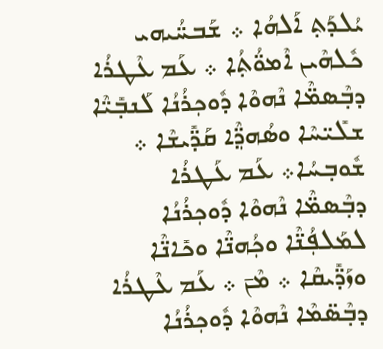ܝܳܠܕܰܬ݂ ܐܰܠܗܳܐ ܀ ܫܰܒܚ̈ܳܝܗܝ ܟܽܠܗܶܝܢ ܐܶܡܘ̈ܳܬ݂ܳܐ ܀ ܥܰܡ ܥܶܛܪܳܐ ܕܒ݂ܶܤܡ̈ܶܐ ܢܶܗܘܶܐ ܕܽܘܟ݂ܪܳܢܳܐ ܠܰܢܒ݂ܺܝ̈ܶܐ ܫܠܺܝ̈ܚܶܐ ܘܤܳܗܕ݂̈ܶܐ ܩܰܕ̈ܺܝܫܶܐ ܀ ܫܽܘܒ݂ܚܳܐ܀ ܥܰܡ ܥܰܛܪܳܐ ܕܒ݂ܶܤܡ̈ܶܐ ܢܶܗܘܶܐ ܕܽܘܟ݂ܪܳܢܳܐ ܠܡܰܠܦ݂ܳܢ̈ܶܐ ܘܟ݂ܳܗܢ̈ܶܐ ܘܟܺܐܢ̈ܶܐ ܘܙܰܕ̈ܺܝܩܶܐ ܀ ܡܶܢ̄ ܀ ܥܰܡ ܥܶܛܪܳܐ ܕܒ݂ܶܤ̈ܡܶܐ ܢܶܗܘܶܐ ܕܽܘܟ݂ܪܳܢܳܐ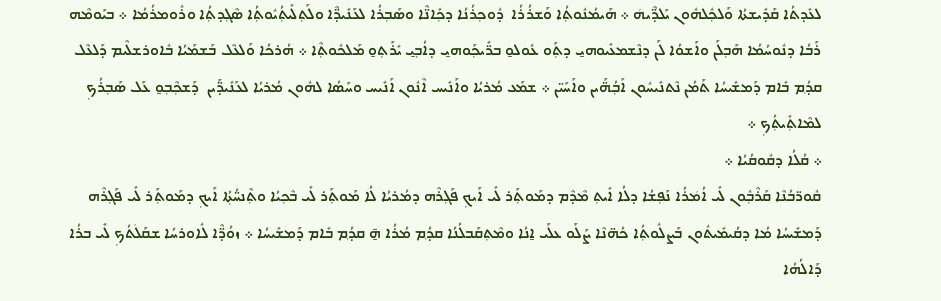ܠܥܺܕܬܳܐ ܩܰܕܺܝܫܬܳܐ ܘܰܠܟ݂ܽܠܗܽܘܢ ܝܰܠܕ̈ܶܝܗܿ ܀ ܗܰܝܡܳܢܽܘܬ݂ܳܐ ܘܰܫܪܳܪܳܐ  ܕܽܘܟ݂ܪܳܢܳܐ ܕܟ݂ܺܐܢ̈ܶܐ ܘܤܰܒ݂ܪܳܐ ܠܥܰܢܺܝܕ̈ܶܐ ܘܠܰܬ݂ܠܺܝܬ݂ܳܝܽܘܬ݂ܳܐ ܤܶܓ݂ܕܬ݂ܳܐ ܘܪܽܘܡܪܳܡܳܐ ܀ ܒܝܰܘܡܶܗ ܪܰܒܳܐ ܕܢܽܘܚܳܡܳܐ ܗܰܒ݂ܠܰܢ ܘܐܰܫܘܳܐ ܠܰܢ ܕܢܶܫܡܥܺܝܘܗܝ̱ ܕܬ݂ܰܘ ܥܽܘܠܘ̱ ܒܪ̈ܺܝܟ݂ܰܘܗܝ̱ ܕܐܳܒ݂ܝ̱ ܝܺܪܰܬ݂ܘ̱ ܡܰܠܟܽܘܬ݂ܶܐ ܀ ܗܳܪܟܳܐ ܘܰܠܥܶܠ ܒܰܫܡܰܝܳܐ ܒܽܐܘܪܫܠܶܝܡ ܕܰܠܥܶܠ ܩܕ݂ܳܡ ܒܺܐܡ ܕܰܡܫܺܝܚܳܐ ܬܰܡܳܢ ܢܶܬܢܺܝܚܽܘܢ ܐܰܒ݂ܳܗ̈ܰܝܢ ܘܐܰܚܰܝ̈ܢ ܀ ܫܡܰܥ ܡܳܪܝܳܐ ܘܐܰܢܺܝܚ ܐܶܢܽܘܢ ܐܰܢܺܝܚ ܘܚܰܤܳܐ ܠܗܽܘܢ ܡܳܪܝܳܐ ܠܥܰܢܺܝܕ̈ܰܝܢ  ܕܰܫܟ݂ܶܒ݂ܘ̱ ܥܰܠ ܤܰܒ݂ܪܳܟ݂ ܠܡܶܐܬ݂ܺܝܬ݂ܳܟ݂ ܀
܀ ܩܳܠܳܐ ܕܩܽܘܩܳܝܳܐ ܀
ܩܽܘܪ̈ܒܳܢܶܐ ܩܰܪܶܒ݂ܽܘܢ ܠܺܝ ܐܳܡܿܪܳܐ ܢܰܦ݂ܫܳܐ ܕܠܳܐ ܐܺܝܬ݂ ܡܶܕܶܡ ܕܡܰܘܬ݂ܰܪ ܠܺܝ ܐܰܝܟ݂ ܦܰܓ݂ܪܶܗ ܕܡܳܪܝܳܐ ܠܳܐ ܡܰܘܬ݂ܰܪ ܠܺܝ ܒܶܟ݂ܝܳܐ ܘܬ݂ܶܢܚ̈ܳܬ݂ܳܐ ܐܰܝܟ݂ ܕܡܰܘܬ݂ܰܪ ܠܺܝ ܦܰܓ݂ܪܶܗ ܕܰܡܫܺܝܚܳܐ ܡܳܐ ܕܩܳܝܡܺܝܬܽܘܢ ܒܰܨܠܽܘܬ݂ܳܐ ܟܳܗ̈ܢܶܐ ܨܰܠܰܘ ܥܠܰܝ ܐ̱ܢܳܐ ܘܡܶܬ݂ܩܰܒܠܳܢܳܐ ܩܕ݂ܳܡ ܡܳܪܳܐ ܗ̱̄ ܩܕ݂ܳܡ ܒܺܐܡ ܕܰܡܫܺܝܚܳܐ ܀ ܙܘܳܕ̈ܶܐ ܠܽܐܘܪܚܳܐ ܫܩܰܠܿܬܳܟ݂ ܠܺܝ ܒܪܳܐ ܕܰܐܠܳܗܳܐ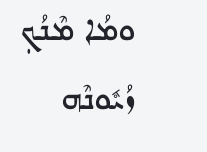ܘܡܳܐ ܡܶܢܳܟ݂ ܙܳܝܽܘܢܶܗ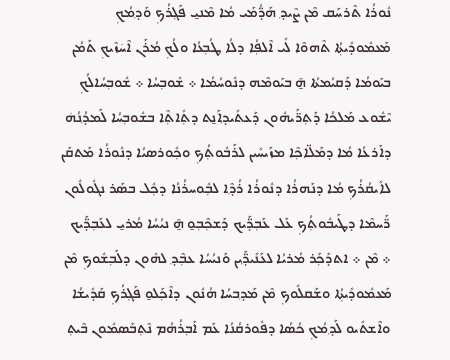ܢܽܘܪܳܐ ܬܶܪܚܰܩ ܡܶܢ ܨܶܝܕ݂ ܗܰܕ̈ܳܡܰܝ ܡܳܐ ܡܶܢܝ̱ ܦܰܓ݂ܪܳܟ݂ ܘܰܕ݂ܡܳܟ݂ ܡܰܥܡܽܘܕܺܝܬ݂ܳܐ ܬܶܗܘܶܐ ܠܺܝ ܐܶܠܦ݂ܳܐ ܕܠܳܐ ܛܳܒ݂ܥܳܐ ܘܠܳܟ݂ ܡܳܪܰܢ ܐܶܚܿܙܶܝܟ݂ ܬܰܡܳܢ ܒܝܰܘܡܳܐ ܕܰܩܝܳܡܬܳܐ ܗ̱̄ ܒܝܰܘܡܶܗ ܕܢܽܘܚܳܡܳܐ ܀ ܫܽܘܒ݂ܚܳܐ ܀ ܫܽܘܒ݂ܚܳܐܠܳܟ݂ ܝܶܫܽܘܥ ܡܰܠܟܳܐ ܕܰܬ݂ܪ̈ܰܝܗܽܘܢ ܕܰܥܬܺܝܕ݂ܐܰܢ̱ܬ ܕܬ݂ܺܐܬ݂ܶܐ ܒܫܽܘܒ݂ܚܳܐ ܠܰܡܕ݂ܳܢܳܗܿ ܕܐܰܪܥܳܐ ܡܳܐ ܕܡܰܠ̈ܐܟ݂ܶܐ ܡܙܰܝܚܺܝܢ ܠܪܰܒܽܘܬ݂ܳܟ݂ ܘܟ݂ܽܘܪܤܝܳܐ ܕܢܽܘܪܳܐ ܡܰܬܩܰܢ ܠܐܺܝܩܳܪܳܟ݂ ܡܳܐ ܕܢܰܗܪܳܐ ܕܢܽܘܪܳܐ ܪܳܕ݂ܶܐ ܠܒ݂ܽܘܚܪܳܢܳܐ ܕܟ݂ܽܠ ܒܤܰܪ ܢܓܽܘܠܽܘܢ ܪ̈ܰܚܡܶܐ ܕܛܰܝܒܽܘܬ݂ܳܟ݂ ܥܰܠ ܥܰܒ݂ܕ̈ܰܝܟ ܕܰܫܟ݂ܶܒ݂ܘ̱ ܗ̱̄ ܢܝܳܚܳܐ ܡܳܪܝ̱ ܠܥܰܒ݂ܕ̈ܰܝܟ ܀ ܡܶܢ ܀ ܐܬܕܰܟ݂ܰܪ ܡܳܪܝܳܐ ܠܥܰܢܺܝܕ݂̈ܰܝܢ ܘܰܢܝܳܚܳܐ ܥܒ݂ܶܕ݂ ܠܗܽܘܢ ܕܠܰܒ݂ܫܽܘܟ݂ ܡܶܢ ܡܰܥܡܽܘܕܺܝܬ݂ܳܐ ܘܫܰܩܠܽܘܟ݂ ܡܶܢ ܡܰܕ݂ܒܚܳܐ ܗܳܢܽܘܢ ܕܐܶܟ݂ܰܠܘ̱ ܦܰܓ݂ܪܳܟ݂ ܩܰܕܺܝܫܳܐ ܘܐܶܫܬܺܝܘ ܠܰܕ݂ܡܳܟ݂ ܟܳܤܳܐ ܕܦܽܘܪܩܳܢܳܐ ܥܰܡ ܐܰܒ݂ܪܳܗܳܡ ܢܶܬ݂ܒܰܤܡܽܘܢ ܒܶܝܬ݂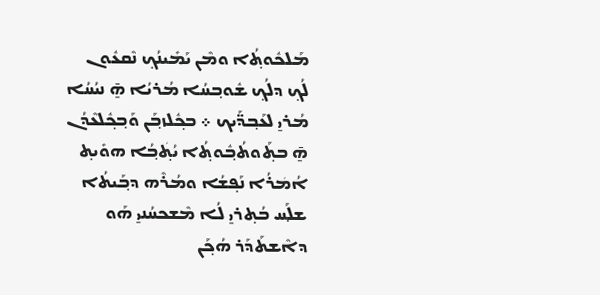ܡܰܠܟܽܘܬ݂ܳܐ ܘܡܶܢ ܝܰܡܺܝܢܳܟ݂ ܢܶܩܥܽܘܢ ܠܳܟ݂ ܕܠܳܟ݂ ܫܽܘܒ݂ܚܳܐ ܡܳܪܝܳܐ ܗ̱̄ ܢܝܳܚܳܐ ܡܳܪܝ̱ ܠܥܰܒ݂ܕ̈ܰܝܟ ܀ ܒܟ݂ܽܠܙܒ݂ܰܢ ܘܰܒ݂ܟ݂ܽܠܥܶܕܳܢ ܗ̱̄ ܒܬ݂ܰܘܬܳܒ݂ܽܘܬ݂ܳܐ ܝܳܬ݂ܿܒ݂ܳܐ ܗܘܺܝܬ݂ ܐܳܡܿܪܳܐ ܢܰܦ݂ܫܳܐ ܘܡܳܪܶܗ ܕܒ݂ܰܝܬܳܐ ܫܠ݂ܰܚ ܒܳܬ݂ܪܝ̱ ܠܳܐ ܡܶܫܟܚܳܢܝ̱ ܗܰܘ ܕܐܶܫܬܰܕܰܪ ܗܳܟ݂ܰܢ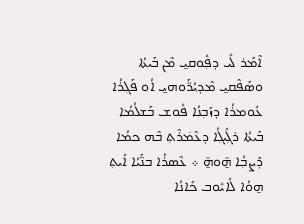ܐܶܡܰܪ ܠܺܝ ܕܦ݂ܽܘܩܝ̱ ܡܶܢ ܒܰܝܬܳܐ ܘܤܰܦܶܩܝ̱ ܡܶܕ݂ܝܳܪ̈ܰܘܗܝ̱ ܐܳܘ ܦܰܓ݂ܪܳܐ ܥܽܘܡܪܳܐ ܕܙܰܒ݂ܢܳܐ ܦܽܘܫ ܒܰܫܠܳܡܳܐ ܒܰܝܬܳܐ ܪܓ݂ܺܝܓ݂ܳܐ ܕܥܶܡܿܪܶܬ݂ ܒܶܗ ܟܡܳܐ ܕܰܨܒ݂ܳܐ ܗ̱̄ܘܗ̱̄ ܀ ܥܶܤܪܳܐ ܒܢ̈ܰܝܳܐ ܐܺܝܬ݂ ܗ̱ܘܳܐ ܠܺܐܝܽܘܒ ܟܺܐܢܳܐ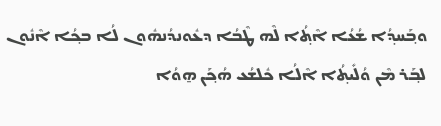ܘܒ݂ܰܚܕ݂ܳܐ ܫܳܥܳܐ ܐܶܬ݂ܳܐ ܠܶܗ ܛܶܒܳܐ ܕܥܽܘܢܕܳܢܗܽܘܢ ܠܳܐ ܒܟ݂ܳܐ ܐܶܢܽܘܢ ܠܒ݂ܰܪ ܡܶܢ ܘܳܠܺܝܬ݂ܳܐ ܐܶܠܳܐ ܟܽܠܫܳܥ ܗܳܟ݂ܰܢ ܗ̱ܘܳܐ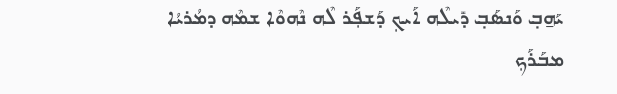ܝܰܗ̱ܒ݂ ܘܰܢܤܰܒ݂ ܕܺܝܠܶܗ ܐܰܝܟ݂ ܕܰܫܦ݂ܰܪ ܠܶܗ ܢܶܗܘܶܐ ܫܡܶܗ ܕܡܳܪܝܳܐ ܡܒܰܪܰܟ݂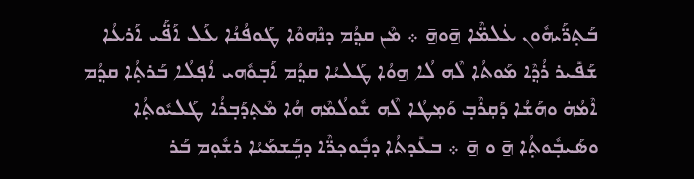ܒܰܬ݂ܪ̈ܰܝܗܽܘܢ ܥܿܠܡ̈ܶܐ ܗ̱̄ܘܗ̱̄ ܀ ܡܶܢ ܩܕ݂ܳܡ ܕܢܶܗܘܶܐ ܛܰܘܦܳܢܳܐ ܥܰܠ ܐܰܦ̈ܰܝ ܐܰܪܥܳܐ ܫܰܦܺܝܪ ܪܳܕ݂ܶܐ ܡܰܘܬܳܐ ܠܶܗ ܠܳܐ ܗ̱ܘܳܐ ܛܰܠܝܳܐ ܩܕ݂ܳܡ ܐܰܒ݂ܘܽܗܝ ܐܳܦ݂ܠܳܐ ܒܰܪܬ݂ܳܐ ܩܕ݂ܳܡ ܐܶܡܳܗܿ ܘܗܰܫܳܐ ܕܰܩ݂ܪܶܒ݂ ܘܰܡ݂ܛܳܐ ܠܶܗ ܫܽܘܠܳܡܶܗ ܗܳܐ ܡܶܬ݂ܕܰܒ݂ܪܳܐ ܛܰܠܝܽܘܬ݂ܳܐ ܘܤܰܝܒ݂ܽܘܬ݂ܳܐ ܗ̱̄ ܘ ܗ̱̄ ܀ ܒܥܺܕܬܳܐ ܕܒ݂ܽܘܟ݂ܪ̈ܶܐ ܕܒܹܰܫܡܰܝܳܐ ܪܫܽܘܼܡ ܒܰܪ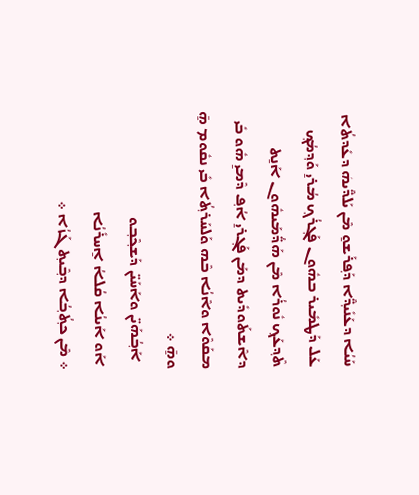ܚܰܝܳܐ ܕܥܰܢܺܝܕ݂̈ܶܐ ܕܰܦ݂ܪܰܫܘ̱ ܡܶܢ ܝܰܠܕ̈ܶܝܗܿ ܕܥܺܕܬܳܐ ܥܰܠ ܕܰܛܡܺܝܪ ܒܗܽܘܢ ܦܰܓ݂ܪܳܟ݂ ܡܳܪܝ̱ ܘܰܕ݂ܡܳܟ݂ ܬܶܕ݂ܥܰܟ݂ ܢܽܘܪܳܐ ܡܶܢ ܗܰܕ̈ܳܡܰܝܗܽܘܢ ܐܰܢ̱ܬ ܕܐܶܫܬܰܘܕܺܝܬ ܕܡܰܢ ܦܰܓ݂ܪܝ̱ ܐܳܦ݂ ܕܶܡܝ̱ ܗܽܘ ܒܺܝ ܡܩܰܘܶܐ ܘܐܶܢܳܐ ܒܶܗ ܘܰܠܚܰܪܬ݂ܳܐ ܒܺܝ ܢܩܽܘܡ ܗ̱̄ ܘܗ̱̄ ܀
  ܐܰܒ݂ܳܗܰܝ̈ܢ ܘܐܰܚܰܝ̈ܢ ܕܰܫܟ݂ܶܒ݂ܘ
 ܐܰܘ ܐܰܝܢܳܐ ܩܳܠܐܳ ܐ̱ܚܪܺܢܳܐ
܀ ܡܶܢ ܟܬ݂ܳܒ݂ܳܐ ܕܒ݂ܶܝܬ݂ ܓܰܙܳܐ ܀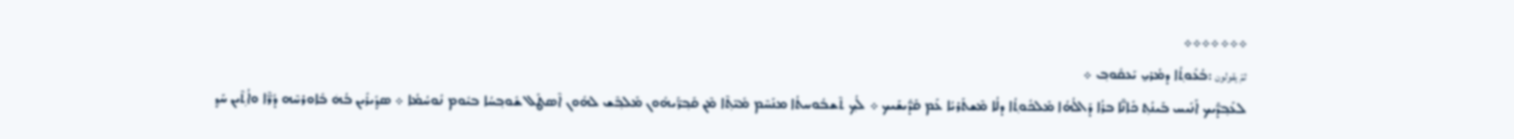܀܀܀܀܀܀܀
ثمّ يقولون :ܒܳܥܽܘܬ݂ܳܐ ܕܡܳܪܝ̱ ܝܰܥܩܽܘܒ݂ ܀
ܠܥܰܒ݂ܕ̈ܰܝܟ ܐܰܢܺܝܚ ܒܰܝܢܳܬ݂ ܟܺܐܢ̈ܶܐ ܒܪܳܐ ܕܰܐܠܳܗܳܐ ܡܰܠܟܽܘܬ݂ܳܐ ܕܠܳܐ ܡܶܫܬܰܪܝܳܐ ܥܰܡ ܩܰܕ̈ܺܝܫܰܝܟ ܀ ܠܳܟ݂ ܬܶܫܒܽܘܚܬܳܐ ܡܢܰܚܶܡ ܡܺܝ̈ܬ݂ܶܐ ܡܶܢ ܩܰܒ݂ܪ̈ܰܝܗܽܘܢ ܡܰܠܒ݂ܶܫ ܠܗܽܘܢ ܐܶܤܛܰܠ ܫܽܘܒ݂ܚܳܐ ܒܝܽܘܡ ܢܽܘܚܳܡܳܐ ܀ ܤܕ݂ܺܝܪܺܝܢ ܒܳܗܿ ܒܽܐܘܪܚܶܗ ܕܳܪ̈ܶܐ ܘܐܳܬ݂ܶܝܢ ܚܰܕ݂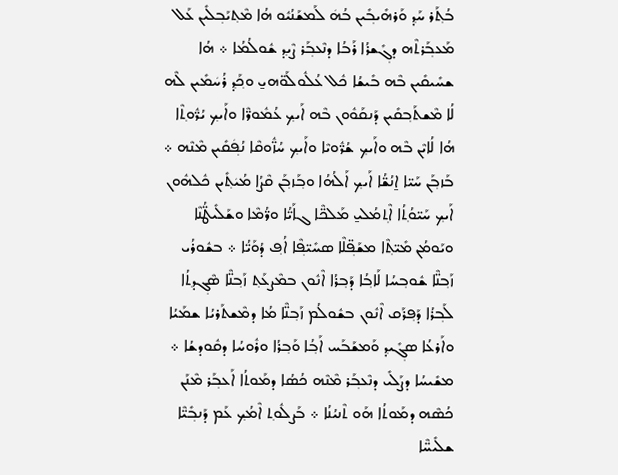ܒܳܬ݂ܰܪ ܚܰܕ݂ ܘܰܪܗܺܝܒ݂ܺܝܢ ܒܳܗܿ ܠܰܡܫܰܢܳܝܽܘ ܗܳܐ ܡܶܬ݂ܝܰܒ݂ܠܺܝܢ ܥܰܠ ܡܰܥܒ݂ܰܪܬܶܗ ܕܓ݂ܺܫܪܳܐ ܪܰܒܳܐ ܕܢܶܥܒ݂ܰܪ ܨܶܝܕ݂ ܫܽܘܠܳܡܳܐ ܀ ܗܳܐ ܫܚܺܝܩܺܝܢ ܒܶܗ ܒܺܝܫܳܐ ܟܽܠ ܥܳܠܽܘܠܰܘ̈ܗܝ̱ ܘܟ݂ܰܕ݂ ܪܳܚܿܡܺܝܢ ܠܶܗ ܠܳܐ ܡܶܫܬܰܒ݂ܩܺܝܢ ܕܰܢܩܰܘܽܘܢ ܒܶܗ ܐܰܝܟ݂ ܥܳܡܽܘܪ̈ܶܐ ܘܐܰܝܟ݂ ܝܳܪ̈ܽܘܬ݂ܶܐ ܗܳܐ ܠܳܐܝܶܢ ܒܶܗ ܘܐܰܝܟ݂ ܫܳܪ̈ܽܘܝܶܐ ܘܐܰܝܟ݂ ܚܳܙ̈ܽܘܩܶܐ ܢܳܦ݂ܿܩܺܝܢ ܡܶܢܶܗ ܀ ܒܰܙܒ݂ܰܢ ܚܰܝ̈ܐ ܐ̱ܢܳܫ̈ܳܐ ܐܰܝܟ݂ ܐܰܠܳܗܳܐ ܘܒ݂ܰܙܒ݂ܰܢ ܩܶܨܳܐ ܡܳܝܿܬ݂ܺܝܢ ܟܽܠܗܽܘܢ ܐܰܝܟ݂ ܚܰܝ̈ܘܳܬ݂ܳܐ ܐܶܬ݂ܡܳܠܝ̱ ܡܰܠܟ̈ܶܐ ܓܐܰܝ̈ܳܐ ܘܪ̈ܳܡܶܐ ܘܫܰܠܺܝܛ̈ܳܢܶܐ ܘܝܰܘܡܳܢ ܡܺܝ̈ܬ݂ܶܐ ܡܫܰܦ݂̈ܠܶܐ ܤܚܺܝ̈ܦ݂ܶܐ ܐܳܦ݂ ܕܳܘܰܝ̈ܳܐ ܀ ܒܫܽܘܪܳܝ ܙܰܒ݂ܢ̈ܶܐ ܫܽܘܒ݂ܚܳܐ ܠܰܐܒ݂ܳܐ ܕܰܒ݂ܪܳܐ ܐܶܢܽܘܢ ܒܡܶܨܥܰܬ݂ ܙܰܒ݂ܢ̈ܶܐ ܤܶܓ݂ܕܬ݂ܳܐ ܠܰܒ݂ܪܳܐ ܕܰܦ݂ܪܰܩ ܐܶܢܽܘܢ ܒܫܽܘܠܳܡ ܙܰܒ݂ܢ̈ܶܐ ܡܳܐ ܕܡܶܫܬܰܪܝܳܐ ܫܡܰܝܳܐ ܘܐܰܪܥܳܐ ܤܓ݂ܺܝܕ݂ ܘܰܡܫܰܒܰܚ ܐܰܒ݂ܳܐ ܘܰܒ݂ܪܳܐ ܘܪܽܘܚܳܐ ܕܩܽܘܕܫܳܐ ܀ ܡܫܺܝܚܳܐ ܕܨܰܠܺܝ ܕܢܶܥܒ݂ܰܪ ܡܶܢܶܗ ܟܳܤܳܐ ܕܡܰܘܬܳܐ ܐܰܥܒ݂ܰܪ ܡܶܢܰܢ ܟܳܤܶܗ ܕܡܰܘܬܳܐ ܗܰܘ ܬܶܢܝܳܢܳܐ ܀ ܒܰܨܠܽܘܬ݂ ܐܶܡܳܟ݂ ܥܰܡ ܕܰܢܒ݂ܺܝ̈ܶܐ ܫܠܺܝܚ̈ܶܐ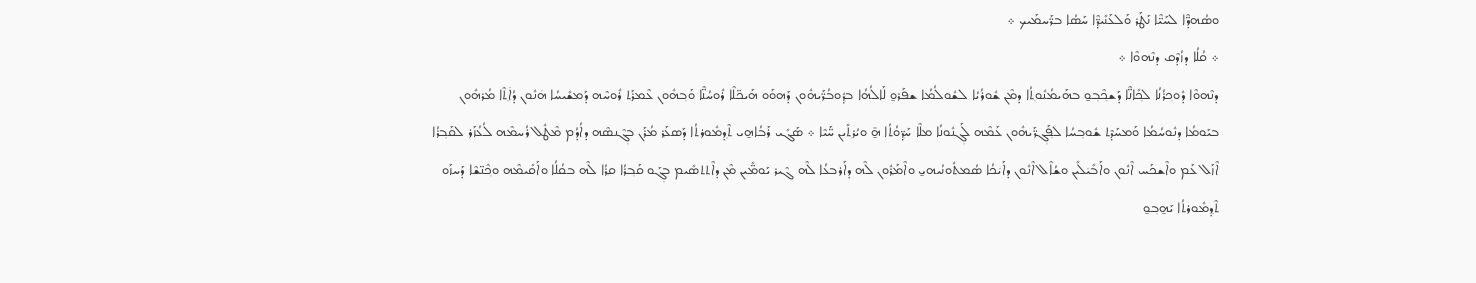ܘܤܳܗܕ̈ܶܐ ܠܚܰܝ̈ܶܐ ܢܰܛܰܪ ܘܰܠܥܰܢܺܝܕ݂̈ܶܐ ܚܰܤܳܐ ܒܪ̈ܰܚܡܰܝܟ ܀
܀ ܩܳܠܳܐ ܕܙܳܕܶܩ ܕܢܶܗܘܶܐ ܀
ܕܢܶܗܘܶܐ ܕܽܘܟ݂ܪܳܢܳܐ ܠܟ݂ܺܐܢ̈ܶܐ ܕܰܫܟ݂ܶܒ݂ܘ̱ ܒܗܰܝܡܳܢܽܘܬ݂ܳܐ ܕܡܶܢ ܫܽܘܪܳܝܳܐ ܠܫܽܘܠܳܡܳܐ ܫܦܰܪܘ̱ ܠܰܐܠܳܗܳܐ ܒܕ݂ܽܘܒܳܪ̈ܰܝܗܽܘܢ ܕܰܗܘܰܘ ܗܰܝܟ̈ܠܶܐ ܪܽܘܚܳܢ̈ܶܐ ܘܰܒ݂ܗܽܘܢ ܥܶܡܪܰܬ݂ ܪܽܘܚܶܗ ܕܰܡܫܺܝܚܳܐ ܗܿܢܽܘܢ ܕܳܐܿܬ݂ܶܐ ܡܳܪܗܽܘܢ ܒܝܰܘܡܳܐ ܕܢܽܘܚܳܡܳܐ ܘܰܡܚܰܕܶܬ݂ ܫܽܘܒ݂ܚܳܐ ܠܦ݂ܰܓ݂ܪ̈ܰܝܗܽܘܢ ܥܰܡܶܗ ܠܰܓ݂ܢܽܘܢܳܐ ܡܠܶܐ ܚܰܕ݂̈ܘܳܬܳܐ ܗ̱̄ ܘܝܳܪܬ݂ܺܝܢ ܚ̈ܰܝܶܐ ܀ ܤܰܓܺܝ ܪܰܒܳܐܗ̱ܝ ܬܶܕ݂ܡܽܘܪܬܳܐ ܕܰܤܥ݂ܰܪ ܡܳܪܰܢ ܒܓ݂ܶܢܤܶܗ ܕܐܳܕܳܡ ܡܶܛܽܠ ܪܳܚܡܶܗ ܠܳܥܳܙܰܪ ܠܩܰܒ݂ܪܳܐ ܐܶܙܰܠ ܥܰܡ ܘܐܶܫܟܰܚ ܐܶܢܽܘܢ ܘܐܰܒܺܝܿܠܺܝܢ ܘܫܳܐܶܠ ܐܶܢܽܘܢ ܕܐܰܝܿܟܳܐ ܤܳܡܬܽܘܢܳܝܗܝ̱ ܘܐܶܡ݂ܰܪܽܘܢ ܠܶܗ ܕܐܰܪܒܥܳܐ ܠܶܗ ܓܶܝܪ ܝܰܘܡ̈ܺܝܢ ܡܶܢ ܕܐܶܬܬܤܺܝܡ ܒܓ݂ܰܘ ܩܰܒ݂ܪܳܐ ܩ݂ܪܳܐ ܠܶܗ ܒܩܳܠܳܐ ܘܐܰܩܺܝܡܶܗ ܘܟ݂ܶܢ̈ܫܶܐ ܕܰܚܙܰܘ ܬܶܕ݂ܡܽܘܪܬܳܐ ܝܰܗ̱ܒ݂ܘ̱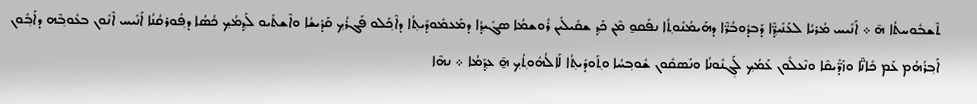ܬܶܫܒܽܘܚܬܳܐ ܗ̄ ܀ ܐܰܢܺܝܚ ܡܳܪܝܳܐ ܠܥܰܢܺܝܕ݂̈ܶܐ ܕܰܒܕܽܘܒܳܪ̈ܶܐ ܕܗܰܝܡܳܢܽܘܬ݂ܳܐ ܢܦܰܩܘ̱ ܡܶܢ ܟܰܕ݂ ܫܩܺܝܠܺܝܢ ܪܽܘܫܡܳܐ ܤܓܺܝܕ݂ܳܐ ܕܡܰܥܡܽܘܕܺܝܬ݂ܳܐ ܕܐܶܟ݂ܰܠܘ ܦܰܓܪܳܟ݂ ܩܰܕܺܝܫܳܐ ܘܐܶܫܬܺܝܘ ܠܰܕ݂ܡܳܟ݂ ܟܳܤܳܐ ܕܦ݂ܽܘܪܩܳܢܳܐ ܐܰܢܺܝܚ ܐܶܢܽܘܢ ܒܥܽܘܒ݂ܶܗ ܕܐܰܒ݂ܽܘܢ ܐܰܒ݂ܪܳܗܳܡ ܥܰܡ ܟܺܐܢ̈ܶܐ ܘܙܰܕ̈ܺܝܩܶܐ ܘܢܶܥܠܽܘܢ ܥܰܡܳܟ݂ ܠܰܓ݂ܢܽܘܢܳܐ ܘܢܰܤܩܽܘܢ ܫܽܘܒ݂ܚܳܐ ܘܬ݂ܰܘܕܺܝܬ݂ܳܐ ܠܰܐܠܳܗܽܘܬ݂ܳܟ݂ ܗ̱̄ ܥܕ݂ܰܡܳܐ ܀ ܢܗܶܐ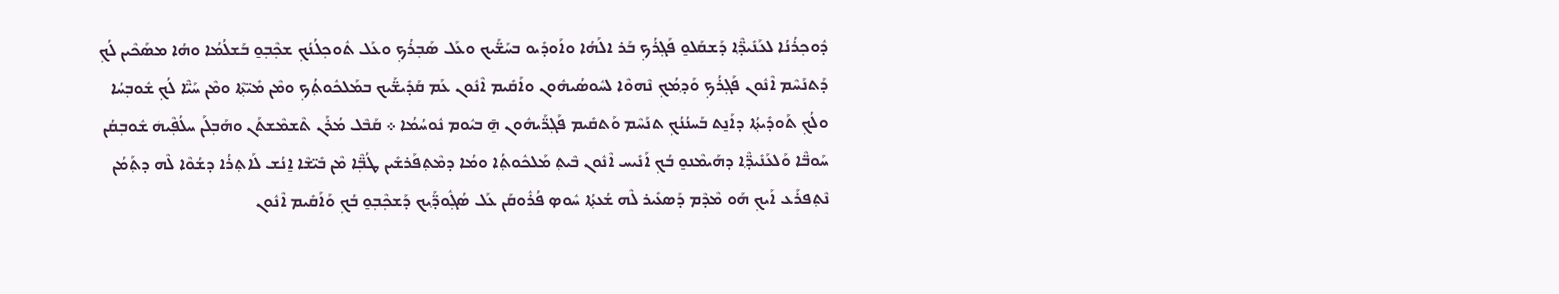ܕܽܘܟ݂ܪܳܢܳܐ ܠܥܰܢܺܝܕ݂̈ܶܐ ܕܰܫܩܰܠܘ̱ ܦܰܓ݂ܪܳܟ݂ ܒܰܪ ܐܠܰܗܳܐ ܘܐܰܘܕܺܝܘ ܒܚܰܫ̈ܰܝܟ ܘܥܰܠ ܤܰܒ݂ܪܳܟ݂ ܘܥܰܠ ܬܽܘܟ݂ܠܳܢܳܟ݂ ܫܟ݂ܶܒ݂ܘ̱ ܒܰܫܠܳܡܳܐ ܘܗܳܐ ܡܤܰܟܶܝܢ ܠܳܟ݂ ܕܰܬܢܰܚܶܡ ܐܶܢܽܘܢ ܦܰܓ݂ܪܳܟ݂ ܘܰܕ݂ܡܳܟ݂ ܢܶܗܘܶܐ ܠܚܽܘܤܳܝܗܽܘܢ ܘܐܰܩܺܝܡ ܐܶܢܽܘܢ ܥܰܡ ܩܰܕܺܝܫ̈ܰܝܟ ܒܡܰܠܟܽܘܬ݂ܳܟ݂ ܘܡܶܢ ܡܺܝ̈ܬ݂ܶܐ ܘܡܶܢ ܚܰܝ̈ܶܐ ܠܳܟ݂ ܫܽܘܒ݂ܚܳܐ ܘܠܳܟ݂ ܬܰܘܕܺܝܬ݂ܳܐ ܕܐܰܢ̱ܬ ܒܰܚܢܳܢܳܟ݂ ܬܢܰܚܶܡ ܘܰܬܩܺܝܡ ܦܰܓ݂ܪ̈ܰܝܗܽܘܢ ܗ̱̄ ܒܝܽܘܡ ܢܽܘܚܳܡܳܐ ܀ ܩܰܒܶܠ ܡܳܪܰܢ ܬܶܫܡܶܫܬܰܢ ܘܗܰܒ݂ܠܰܢ ܚܠܳܦ݂ܶܝܗܿ ܫܽܘܒ݂ܩܳܢ ܚܰܘܒ̈ܶܐ ܘܰܠܥܰܢܺܝܕ݂̈ܶܐ ܕܗܰܝܡܶܢܘ̱ ܒܳܟ݂ ܐܰܢܺܝܚ ܐܶܢܽܘܢ ܒܶܝܬ݂ ܡܰܠܟܽܘܬ݂ܳܐ ܘܡܳܐ ܕܡܶܬ݂ܦܰܪܫܺܝܢ ܛܳܒ݂̈ܶܐ ܡܶܢ ܒܺܝ̈ܫܶܐ ܐ̱ܢܳܫ ܠܰܐܬ݂ܪܳܐ ܕܫܳܘܶܐ ܠܶܗ ܕܬ݂ܰܡܳܢ ܢܶܬ݂ܦܪܰܥ ܐܰܝܟ݂ ܗܰܘ ܡܶܕܶܡ ܕܰܤܥܺܝܪ ܠܶܗ ܫܳܥܬ݂ܳܐ ܚܽܘܤ ܦܳܪܽܘܩܰܢ ܥܰܠ ܤܳܓ݂ܽܘܕ݂̈ܰܝܟ ܕܰܫܟ݂ܶܒ݂ܘ̱ ܒܳܟ݂ ܘܰܐܰܩܺܝܡ ܐܶܢܽܘܢ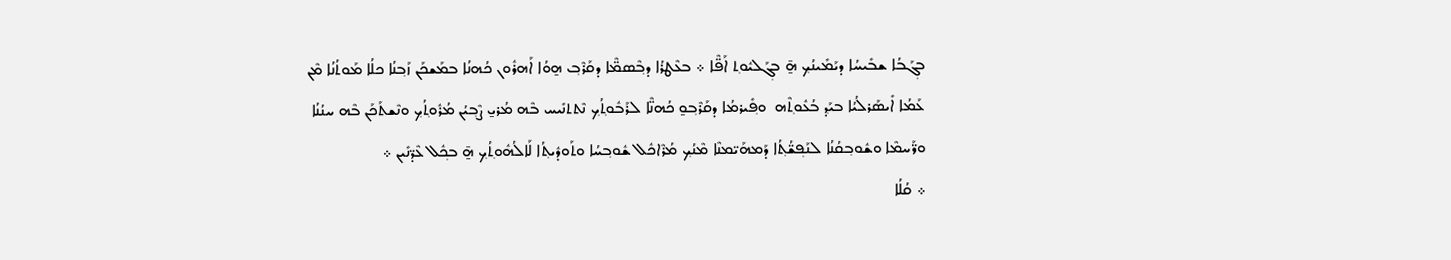ܒܓ݂ܰܒܳܐ ܫܒܺܝܚܳܐ ܕܝܰܡܺܝܢܳܟ݂ ܗ̱̄ ܒܓ݂ܰܠܝܽܘܬ݂ ܐܰܦ̈ܶܐ ܀ ܒܥܶܛܪܳܐ ܕܒ݂ܶܤܡ̈ܶܐ ܕܩܰܪܶܒ݂ ܗ̱ܘܳܐ ܐܰܗܪܽܘܢ ܟܳܗܢܳܐ ܒܡܰܫܟܰܢ ܙܰܒ݂ܢܳܐ ܟܠܳܐ ܡܰܘܬܳܢܳܐ ܡܶܢ ܥܰܡܳܐ ܐܺܝܤܰܪܠܳܝܳܐ ܒܝܰܕ݂ ܒܳܥܽܘܬ݂ܶܗ  ܘܦ݂ܺܝܪܡܳܐ ܕܩܰܪܶܒ݂ܘ̱ ܟܳܗܢ̈ܶܐ ܠܪܰܒܽܘܬ݂ܳܟ݂ ܢܶܬܬܢܺܝܚ ܒܶܗ ܡܳܪܝ̱ ܨܶܒ݂ܝܳܢ ܡܳܪܽܘܬ݂ܳܟ݂ ܘܢܶܫܬܰܟܰܢ ܒܶܗ ܚܢܳܢܳܐ ܘܪ̈ܰܚܡܶܐ ܘܫܽܘܒ݂ܩܳܢܳܐ ܠܢܰܦ݂ܫ̈ܳܬ݂ܳܐ ܕܰܡܗܰܝ̈ܡܢܶܐ ܡܶܢܳܟ݂ ܡܳܪܶܐܟܽܠ ܫܽܘܒ݂ܚܳܐ ܘܬܰܘܕܽܝܬ݂ܳܐ ܠܰܐܠܳܗܽܘܬ݂ܳܟ݂ ܗ̱̄ ܒܟ݂ܽܠ ܥܶܕ̈ܢܺܝܢ ܀
܀ ܩܳܠܳܐ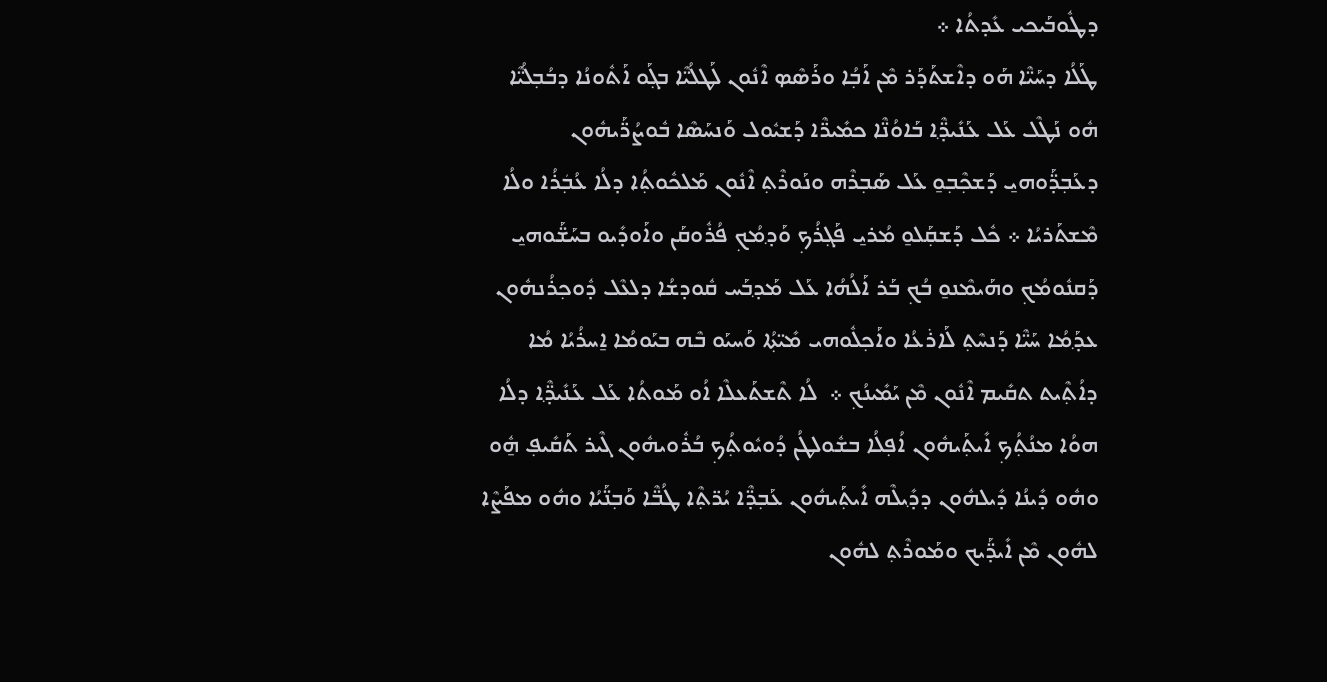ܕܛܽܘܒܰܝܟܝ ܥܺܕܬܳܐ ܀
ܛܰܠܳܐ ܕܚܰܝ̈ܶܐ ܗܰܘ ܕܐܶܫܬܰܕܰܪ ܡܶܢ ܐܰܒ݂ܳܐ ܘܪܰܤܶܤ ܐܶܢܽܘܢ ܠܰܛܠܳܝ̈ܶܐ ܒܓ݂ܰܘ ܐܰܬܽܘܢܳܐ ܕܒܳܒ݂ܠܳܝ̈ܶܐ ܗܽܘ ܢܰܛܶܠ ܥܰܠ ܥܰܢܺܝܕ݂̈ܶܐ ܒܰܐܘܳܢ̈ܶܐ ܟܡܺܝܪ̈ܶܐ ܕܰܫܝܽܘܠ ܘܰܢܚܰܤܶܐ ܒܽܘܨܳܪ̈ܰܝܗܽܘܢ ܕܥܰܒ݂ܕ̈ܰܘܗܝ̱ ܕܰܫܟ݂ܶܒ݂ܘ̱ ܥܰܠ ܤܰܒ݂ܪܶܗ ܘܢܰܘܪܶܬ݂ ܐܶܢܽܘܢ ܡܰܠܟܽܘܬ݂ܳܐ ܕܠܳܐ ܥܳܒ݂ܿܪܳܐ ܘܠܳܐ ܡܶܫܬܰܪܝܳܐ ܀ ܟܽܠ ܕܰܫܩ݂ܰܠܘ̱ ܡܳܪܝ̱ ܦܰܓ݂ܪܳܟ݂ ܘܰܕ݂ܡܳܟ݂ ܦܳܪܽܘܩܰܢ ܘܐܰܘܕܺܝܘ ܒܚܰܫ̈ܰܘܗܝ̱ ܕܰܩܢܽܘܡܳܟ݂ ܘܗܰܝܡܶܢܘ̱ ܒܳܟ݂ ܒܰܪ ܐܰܠܳܗܳܐ ܥܰܠ ܡܰܕ݂ܒܰܚ ܩܽܘܕܫܳܐ ܕܠܥܶܠ ܕܽܘܟ݂ܪܳܢܗܽܘܢ ܥܕ݂ܰܡܳܐ ܚܰܝ̈ܶܐ ܕܰܢܚܶܬ݂ ܠܰܐܪ݁ܥܳܐ ܘܐܰܟ݂ܠܽܘܗܝ ܡܺܝ̈ܬ݂ܳܐ ܘܰܚܝܰܘ ܒܶܗ ܒܝܰܘܡܳܐ ܐ̱ܚܪܳܝܳܐ ܡܳܐ ܕܐܳܬ݂ܶܝܬ ܬܩܺܝܡ ܐܶܢܽܘܢ ܡܶܢ ܝܰܡܺܝܢܳܟ݂ ܀  ܠܳܐ ܬܶܫܬܰܥܠܶܐ ܐܳܘ ܡܰܘܬܳܐ ܥܰܠ ܥܰܢܺܝܕ݂̈ܶܐ ܕܠܳܐ ܗܘܳܐ ܡܢܳܬ݂ܳܟ݂ ܐܺܝܬ݂ܰܝܗܽܘܢ ܐܳܦ݂ܠܳܐ ܒܫܽܘܠܛܳܢ ܕܳܘܝܽܘܬ݂ܳܟ݂ ܒܳܪܽܘܝܗܽܘܢ ܓܶܝܪ ܬܰܩܺܝܦ݂ ܗ̱ܽܘ ܘܗܽܘ ܕܺܝܢܳܐ ܕܺܝܠܗܽܘܢ ܕܕ݂ܺܝܠܶܗ ܐܺܝܬ݂ܰܝܗܽܘܢ ܥܰܒ݂ܕ̈ܶܐ ܝܳܪ̈ܬ݂ܶܐ ܛܳܒ̈ܶܐ ܘܰܒ݂ܢ̈ܰܝܳܐ ܘܗܽܘ ܡܦܰܨܶܐ ܠܗܽܘܢ ܡܶܢ ܐܺܝܕ̈ܰܝܟ ܘܡܰܘܪܶܬ݂ ܠܗܽܘܢ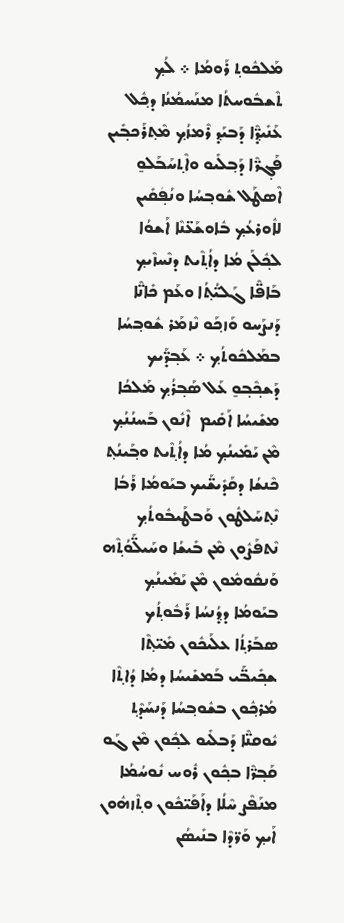ܡܰܠܟܽܘܬ݂ ܪܰܘܡܳܐ ܀ ܠܳܟ݂ ܬܶܫܒܽܘܚܬܳܐ ܡܢܰܚܡܳܢܳܐ ܕܟ݂ܽܠ ܥܰܢܺܝܕ݂̈ܶܐ ܕܰܒܝܰܕ݂ ܪܶܡܙܳܟ݂ ܡܶܬ݂ܪܰܟܒ݂ܺܝܢ ܦܰܓ݂ܪ̈ܶܐ ܕܰܒ݂ܠܺܝܘ ܘܐܶܬ݂ܚܰܒܰܠܘ̱ ܐܶܤܛܰܠ ܫܽܘܒ݂ܚܳܐ ܘܢܳܦ݂ܿܩܺܝܢ ܠܐܽܘܪܥܳܟ݂ ܒܽܐܘܫܰܥ̈ܢܶܐ ܐܰܫܘܳܐ ܠܟ݂ܽܠܰܢ ܡܳܐ ܕܐܳܬ݂ܶܝܬ ܕܢܶܚܙܶܝܟ݂ ܒܰܐܦ̈ܶܐ ܓܰܠܝ̈ܳܬ݂ܳܐ ܘܥܰܡ ܟܺܐܢ̈ܶܐ ܕܰܢܨܰܚܘ ܘܰܙܟ݂ܰܘ ܢܶܙܡܰܪ ܫܽܘܒ݂ܚܳܐ ܒܡܰܠܟܽܘܬܳܟ݂ ܀ ܥܰܒ݂ܕ̈ܰܝܟ ܕܰܫܟ݂ܶܒ݂ܘ̱ ܥܰܠ ܤܰܒ݂ܪܳܟ݂ ܡܰܠܟܳܐ ܡܫܺܝܚܳܐ ܐܰܩܺܝܡ  ܐܶܢܽܘܢ ܒܰܚܢܳܢܳܟ݂ ܡܶܢ ܝܰܡܺܝܢܳܟ݂ ܡܳܐ ܕܐܳܬ݂ܶܝܬ ܘܒ݂ܰܝܢܳܬ݂ ܟܶܢܫܳܐ ܕܩܰܕܺܝܫ̈ܰܝܟ ܒܝܰܘܡܳܐ ܪܰܒܳܐ ܢܶܬ݂ܚܰܠܛܽܘܢ ܘܰܒܛܰܝܒܽܘܬܳܟ݂ ܢܶܬܦܰܨܽܘܢ ܡܶܢ ܒܺܝܫܳܐ ܘܚܰܝܠ̈ܰܘܳܬ݂ܶܗ ܘܰܢܩܽܘܡܽܘܢ ܡܶܢ ܝܰܡܺܝܢܳܟ݂ ܒܝܰܘܡܳܐ ܕܕ݂ܳܢܚܳܐ ܪܰܒܽܘܬ݂ܳܟ ܤܒܰܪܬ݂ܳܐ ܥܠܰܝܟܽܘܢ ܡܺܝ̈ܬ݂ܶܐ ܫܟ݂ܺܝܒ̈ܰܝ ܒܰܡܫܺܝܚܳܐ ܕܡܳܐ ܕܳܐܬ݂ܶܐ ܡܳܪܟ݂ܽܘܢ ܒܫܽܘܒ݂ܚܳܐ ܕܰܢܚܰܕܶܬ݂ ܝܽܘܩܢ̈ܶܐ ܕܰܒܠܺܝܘ ܠܟ݂ܽܘܢ ܡܶܢ ܓܰܘ ܩܰܒ݂ܪ̈ܶܐ ܒܟ݂ܽܘܢ ܪܽܘܚ ܢܽܘܚܳܡܳܐ ܡܢܰܦܶܨ ܚܶܠܳܐ ܕܐܰܦܰܝ̈ܟܽܘܢ ܘܬ݂ܶܙܗܽܘܢ ܐܰܝܟ݂ ܘܰܪ̈ܕܶܐ ܒܢܺܝܤܳܢ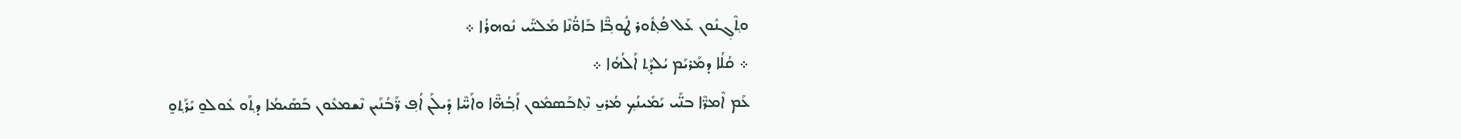ܘܬ݂ܶܓ݂ܢܽܘܢ ܥܰܠ ܦܳܬ݂ܽܘܪ ܛܽܘܒ݂̈ܶܐ ܒܰܐܘ̈ܳܢܶܐ ܡܰܠܝ̈ܰܝ ܢܽܘܗܪܳܐ ܀
܀ ܩܳܠܳܐ ܕܡܰܪܝܰܡ ܝܳܠܕܰܬ݂ ܐܰܠܳܗܳܐ ܀
ܥܰܡ ܐܶܡܪ̈ܶܐ ܒܢ̈ܰܝ ܝܰܡܺܝܢܳܟ݂ ܡܳܪܝ̱ ܢܶܬ݂ܒܰܤܡܽܘܢ ܐܰܒ݂ܳܗ̈ܶܐ ܘܐܰܚ̈ܶܐ ܕܺܝܠܰܢ ܐܳܦ݂ ܪ̈ܰܒܳܢܰܝܢ ܢܶܫܡܥܽܘܢ ܒܰܤܺܝܡܳܐ ܕܬ݂ܰܘ ܥܽܘܠܘ̱ ܝܺܪܰܬ݂ܘ̱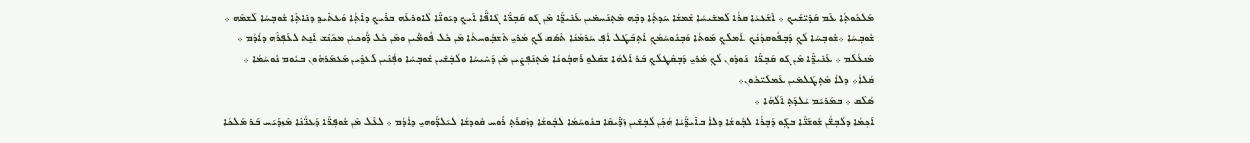ܡܰܠܟܽܘܬ݂ܳܐ ܥܰܡ ܩܰܕܺܝ̈ܫܰܝܟ ܀ ܐܶܫܰܥܝܳܐ ܩܪܳܐ ܠܰܡܫܺܝܚܳܐ ܫܶܡܫܳܐ ܚܰܕܬ݂ܳܐ ܕܒ݂ܶܗ ܡܶܬ݂ܢܰܚܡܺܝܢ ܥܰܢܺܝܕ݂̈ܶܐ ܡܶܢ ܓܰܘ ܩܰܒ݂ܪ̈ܶܐ ܓܶܐܦ̈ܶܐ ܐܰܝܟ݂ ܕܝܰܘܢ̈ܶܐ ܠܽܐܘܪܥܶܗ ܒܪܺܝܟ݂ ܕܐܶܬ݂ܳܐ ܘܰܥܬܺܝܕ݂ ܕܢܺܐܬ݂ܶܐ ܫܽܘܒ݂ܚܳܐ ܠܰܫܡܶܗ ܀ ܫܽܘܒ݂ܚܳܐ ܀ܫܽܘܒ݂ܚܳܐ ܠܳܟ݂ ܕܰܒ݂ܦܽܘܩܕܳܢܳܟ .ܐܰܡܠܶܟ݂ ܡܰܘܬܳܐ ܘܰܒ݂ܢܽܘܚܳܡܳܟ݂ ܐܶܬ݂ܒܰܛܰܠ ܐܳܦ݂ ܚܰܪܡܳܢܳܐ ܬܶܤܰܩ ܠܳܟ݂ ܡܳܪܝ̱ ܬܶܫܒ݂ܽܘܚܬܳܐ ܡܶܢ ܟܽܠ ܦܽܘܡ̈ܺܝܢ ܘܡܶܢ ܟܽܠ ܕ̈ܽܘܟܝܳܢ ܡܟܰܢܶܫ ܐܰܢ̱ܬ ܠܥܰܦ݂ܪܶܗ ܕܐܳܕܳܡ ܀ ܡܶܢܥܳܠܰܡ ܀ ܥܰܢܺܝܕ݂̈ܶܐ ܡܶܢ ܓܰܘ ܩܰܒ݂ܪ̈ܶܐ  ܢܰܘܕܽܘܢ ܠܳܟ݂ ܡܳܪܝ̱ ܕܰܒ݂ܩܶܛܠܳܟ݂ ܒܰܪ ܐܰܠܗܳܐ ܫܩܰܠܘ̱ ܪܰܗܒ݂ܽܘܢܳܐ ܡܶܬ݂ܢܰܦ݂ܨܺܝܢ ܡܶܢ ܕܰܚܺܝܚܳܐ ܘܠܳܒ݂ܿܫܺܝܢ ܫܽܘܒ݂ܚܳܐ ܘܦ݂ܳܢܶܝܢ ܠܰܥܕ݂ܶܝܢ ܡܰܥܡܰܪܗܽܘܢ ܒܝܽܘܡ ܢܽܘܚܳܡܳܐ ܀
ܩܳܠܐܳ܀ ܕܠܐܳ ܡܶܬ݂ܛܰܠܡܺܝܢ ܥܰܡܠܰܝ̈ܟܽܘܢ܀
ܤܳܠܶܩ ܀ ܒܡܰܪܝܰܡ ܝܳܠܕܰܬ݂ ܐܰܠܳܗܳܐ ܀
ܐܰܟ݂ܡܳܐ ܕܠܳܒ݂ܫ̈ܳܢ ܫܽܘܫܰܢ̈ܶܐ ܒܓ݂ܰܘ ܕܰܒ݂ܪܳܐ ܠܒ݂ܽܘܫܳܐ ܕܠܐܳ ܒܐܺܝܕ݂̈ܰܝܳܐ ܗܳܟ݂ܰܢ ܠܳܒ݂ܿܫܺܝܢ ܙܰܕ̈ܺܝܩܶܐ ܒܢܽܘܚܳܡܳܐ ܠܒ݂ܽܘܫܳܐ ܕܙܶܩܪܰܬ݂ ܪܽܘܚ ܩܽܘܕܫܳܐ ܠܝܰܠܕ̈ܰܘܗܝ̱ ܕܐܳܕܳܡ ܀ ܠܥܶܠ ܡܶܢ ܫܽܘܦ݂ܪ̈ܶܐ ܕܰܥܢ̈ܳܢܶܐ ܡܶܙܕܰܝܰܚ ܒܰܪ ܡܰܠܟܳܐ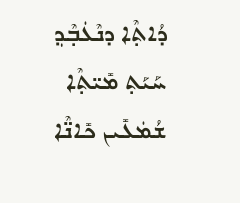ܕܳܐܬ݂ܶܐ ܕܢܶܥܿܒ݂ܶܕ݂ ܚܰܝܰܬ݂ ܡܺܝ̈ܬ݂ܶܐ ܫܳܡܿܥܺܝܢ ܟܺܐܢ̈ܶܐ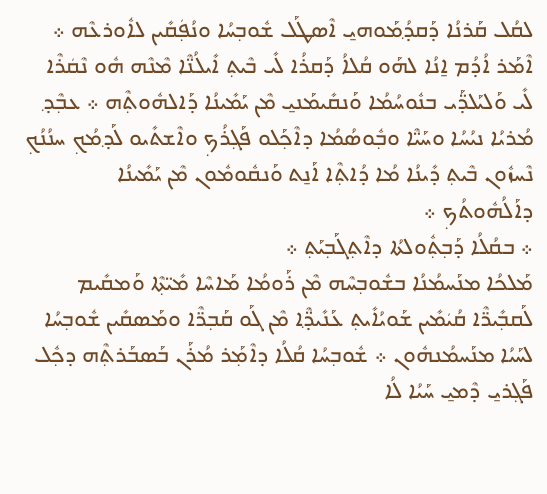ܠܩܳܠ ܩܰܪܢܳܐ ܕܰܩܕ݂ܳܡܰܘܗܝ̱ ܐܶܤܛܰܠ ܫܽܘܒ݂ܚܳܐ ܘܢܳܦ݂ܿܩܺܝܢ ܠܐܽܘܪܥܶܗ ܀ ܐܶܡܰܪ ܐܳܕܳܡ ܐ̱ܢܳܐ ܠܗܰܘ ܩܳܠܐܳ ܕܰܩܪܳܐ ܠܺܝ ܒܶܝܬ݂ ܐܺܝܠܳܢ̈ܶܐ ܡܶܢܶܗ ܗܽܘ ܢܶܩܿܪܶܐ ܠܺܝ ܘܰܠܝܰܠܕ̈ܰܝ ܒܢܽܘܚܳܡܳܐ ܘܰܢܩܺܝܡܰܢܝ̱ ܡܶܢ ܝܰܡܺܝܢܳܐ ܕܰܐܠܗܽܘܬ݂ܶܗ ܀ ܥܒ݂ܶܕ݂ ܡܳܪܝܳܐ ܢܝܳܚܳܐ ܘܚܰܝ̈ܶܐ ܘܒ݂ܽܘܣܳܡܳܐ ܕܐܶܟ݂ܰܠܘ ܦܰܓ݂ܪܳܟ݂ ܘܐܶܫܬܺܝܘ ܠܰܕ݂ܡܳܟ݂ ܚܢܳܢܳܟ݂ ܢܶܚܙܽܘܢ ܒܶܝܬ݂ ܕܺܝܢܳܐ ܡܳܐ ܕܳܐܬ݂ܶܐ ܐܰܢ̱ܬ ܘܰܢܩܽܘܡܽܘܢ ܡܶܢ ܝܰܡܺܝܢܳܐ ܕܐܰܠܳܗܽܘܬܳܟ݂ ܀
܀ ܒܩܳܠܳܐ ܕܰܒ݂ܬ݂ܽܘܠܬܳܐ ܕܐܶܬ݂ܓܰܒ݂ܝܰܬ݂ ܀
ܡܰܠܟܳܐ ܡܢܰܚܡܳܢܳܐ ܒܫܽܘܒ݂ܚܶܗ ܡܶܢ ܪܰܘܡܳܐ ܡܰܐܚܶܐ ܡܺܝ̈ܬ݂ܶܐ ܘܰܡܩܺܝܡ ܠܰܩܒ݂ܺܝܪ̈ܶܐ ܩܳܝܿܡܺܝܢ ܫܰܘܝܳܐܺܝܬ݂ ܥܰܢܺܝܕ݂̈ܶܐ ܡܶܢ ܓܰܘ ܩܰܒ݂ܪ̈ܶܐ ܘܡܰܤܩܺܝܢ ܫܽܘܒ݂ܚܳܐ ܠܚܰܝܳܐ ܡܢܰܚܡܳܢܗܽܘܢ ܀ ܫܽܘܒ݂ܚܳܐ ܩܳܠܳܐ ܕܐܶܡ݂ܰܪ ܡܳܪܰܢ ܒܰܤܒܰܪܬ݂ܶܗ ܕܟ݂ܽܠ ܦܰܓ݂ܪܝ̱ ܕܶܡܝ̱ ܚܰܝܳܐ ܠܳܐ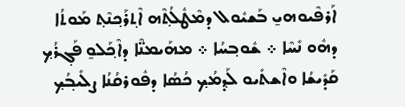ܐܰܪܦܶܝܘܗܝ̱ ܒܰܫܝܽܘܠ ܕܡܶܛܽܠܳܬ݂ܶܗ ܐܶܬ݂ܪܰܟ݂ܢܶܬ݂ ܡܰܘܬܳܐ ܕܗܽܘ ܢܺܚܶܐ ܀ ܫܽܘܒ݂ܚܳܐ ܀ ܡܗܰܝܡܢ̈ܶܐ ܕܐܶܟ݂ܰܠܘ̱ ܦܰܓ݂ܪܳܟ݂ ܩܰܕܺܝܫܳܐ ܘܐܶܫܬܺܝܘ ܠܰܕ݂ܡܳܟ݂ ܟܳܤܳܐ ܕܦܽܘܪܩܳܢܳܐ ܨܠܺܝܒ݂ܳܟ݂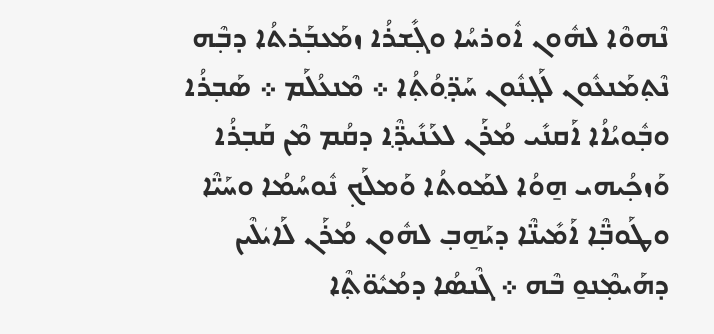ܢܶܗܘܶܐ ܠܗܽܘܢ ܐܽܘܪܚܳܐ ܘܓ݂ܺܫܪܳܐ ܙܡܰܥܒ݂ܰܪܬܳܐ ܕܒ݂ܶܗ ܢܶܬ݂ܡܰܢܥܽܘܢ ܠܰܓ݂ܢܽܘܢ ܚܰܕ݂̈ܘܳܬ݂ܳܐ ܀ ܡܶܢܥܳܠܰܡ ܀ ܤܰܒ݂ܪܳܐ ܘܒ݂ܽܘܝܳܐܳܐ ܐܰܩܢܺܝ ܡܳܪܰܢ ܠܥܰܢܺܝܕ݂̈ܶܐ ܕܩܳܡ ܡܶܢ ܩܰܒ݂ܪܳܐ ܘܰܙܟ݂ܳܝܗܝ ܗ̱ܘܳܐ ܠܡܰܘܬܳܐ ܘܰܡܠܰܟ݂ ܢܽܘܚܳܡܳܐ ܘܚܰܝ̈ܶܐ ܘܛܰܘܒ݂̈ܶܐ ܐܰܡܺܝܢ̈ܶܐ ܕܝܰܗ̱ܒ݂ ܠܗܽܘܢ ܡܳܪܰܢ ܠܰܐܝܿܠܶܝܢ ܕܗܰܝܡ݂ܶܢܘ̱ ܒܶܗ ܀ ܓܶܢܤܳܐ ܕܡܳܝܽܘ̈ܬ݂ܶܐ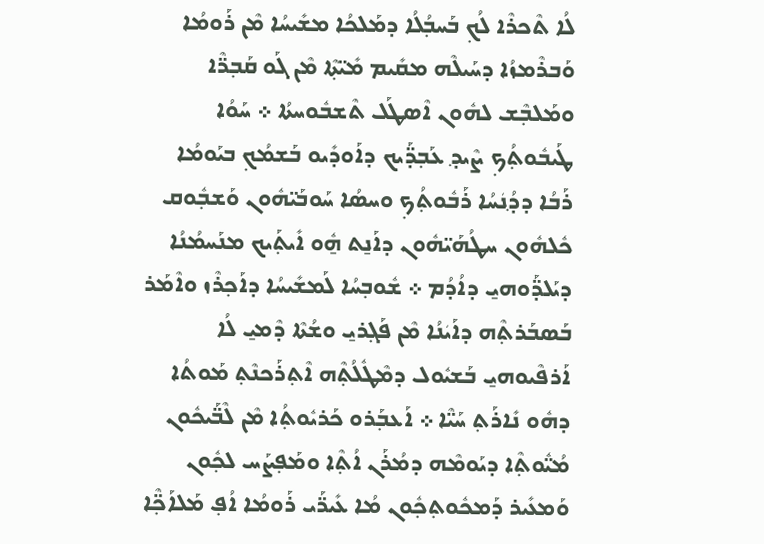ܠܳܐ ܬܶܟܪܶܐ ܠܳܟ݂ ܒܰܚܒ݂ܳܠܳܐ ܕܡܰܠܟܳܐ ܡܫܺܝܚܳܐ ܡܶܢ ܪܰܘܡܳܐ ܘܰܒܪܶܡܙܳܐ ܕܚܰܝܠܶܗ ܡܩܺܝܡ ܡܺܝ̈ܬ݂ܶܐ ܡܶܢ ܓܰܘ ܩܰܒ݂ܪ̈ܶܐ ܘܡܰܠܒ݂ܶܫ ܠܗܽܘܢ ܐܶܤܛܰܠ ܬܶܫܒܽܘܚܬܳܐ ܀ ܚܰܘܳܐ ܛܰܝܒܽܘܬ݂ܳܟ݂ ܨܶܝܕ݂ ܥܰܒ݂ܕ̈ܰܝܟ ܕܐܰܘܕܺܝܘ ܒܰܫܡܳܟ݂ ܒܝܰܘܡܳܐ ܪܰܒܳܐ ܕܕ݂ܳܢܿܚܳܐ ܪܰܒܽܘܬ݂ܳܟ݂ ܘܚܤܳܐ ܚܰܘܒܰܝ̈ܗܽܘܢ ܘܰܫܒ݂ܽܘܩ ܟܽܠܗܽܘܢ ܚܛܳܗܰܝ̈ܗܽܘܢ ܕܐܰܢ̱ܬ ܗ̱ܽܘ ܐܺܝܬ݂ܰܝܟ ܡܢܰܚܡܳܢܳܐ ܕܝܰܠܕ̈ܰܘܗܝ̱ ܕܐܳܕܳܡ ܀ ܫܽܘܒ݂ܚܳܐ ܠܰܡܫܺܝܚܳܐ ܕܐܰܟ݂ܪܶܙ ܘܐܶܡܰܪ ܒܰܤܒܰܪܬ݂ܶܗ ܕܐܰܝܿܢܳܐ ܡܶܢ ܦܰܓ݂ܪܝ̱ ܘܫܳܬܶܐ ܕܶܡܝ̱ ܠܳܐ ܐܰܪܦܶܝܘܗܝ̱ ܒܰܫܝܽܘܠ ܕܡܶܛܽܠܳܬ݂ܶܗ ܐܶܬ݂ܪܰܟܢܶܬ݂ ܡܰܘܬܳܐ ܕܗܽܘ ܢܺܐܪܰܬ݂ ܚܰܝ̈ܶܐ ܀ ܐܰܥܒ݂ܰܪܘ ܟܰܪܝܽܘܬ݂ܳܐ ܡܶܢ ܠܶܒ̈ܰܝܟܽܘܢ ܡܳܝ̈ܽܘܬ݂ܶܐ ܕܝܰܘܡܶܗ ܕܡܳܪܰܢ ܐܳܬ݂ܶܐ ܘܡܰܦ݂ܨܰܚ ܠܟ݂ܽܘܢ ܘܰܡܥܺܝܪ ܕܰܡܟܽܘܬ݂ܟ݂ܽܘܢ ܡܳܐ ܥܺܝܪ̈ܰܝ ܪܰܘܡܳܐ ܐܳܦ݂ ܡܰܠܐܰܟ݂̈ܶܐ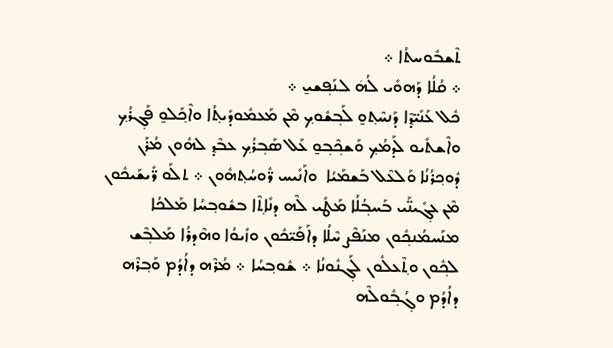ܬܶܫܒܽܘܚܬܳܐ ܀
܀ ܩܳܠܳܐ ܕܰܗܘܺܝ ܠܳܗܿ ܠܢܰܦ݂ܫܝ̱ ܀
ܟܽܠ ܥܰܢܺܝ̈ܕ݂ܶܐ ܕܰܢܚܶܬ݂ܘ̱ ܠܰܒ݂ܫܽܘܟ݂ ܡܶܢ ܡܰܥܡܽܘܕܺܝܬ݂ܳܐ ܘܐܶܟ݂ܰܠܘ̱ ܦܰܓ݂ܪܳܟ݂ ܘܐܶܫܬܺܝܘ ܠܰܕܡܳܟ݂ ܘܰܫܟ݂ܶܒ݂ܘ̱ ܥܰܠ ܤܰܒ݂ܪܳܟ݂ ܥܒܶܕ݂ ܠܗܽܘܢ ܡܳܪܰܢ ܕܽܘܟ݂ܪܳܢܳܐ ܘܰܠܥܶܠ ܒܰܫܡܰܝܳܐ  ܘܐܰܢܺܝܚ ܪ̈ܽܘܚܳܬ݂ܗܽܘܢ ܀ ܬܠܰܘ ܪ̈ܺܝܫܰܝܟܽܘܢ ܡܶܢ ܥܓ݂ܺܝܢ̈ܰܝ ܒܰܚܒ݂ܳܠܳܐ ܡܰܛܺܝ ܠܶܗ ܕܢܺܐܬ݂ܶܐ ܒܫܽܘܒ݂ܚܳܐ ܡܰܠܟܳܐ ܡܢܰܚܡܳܢܟ݂ܽܘܢ ܡܢܰܦܶܨ ܚܶܠܳܐ ܕܐܰܦܰܝ̈ܟܽܘܢ ܘܙܺܝܘܳܐ ܘܗܶܕܪܳܐ ܡܰܠܒ݂ܶܫ ܠܟ݂ܽܘܢ ܘܬ݂ܶܥܠܽܘܢ ܠܰܓ݂ܢܽܘܢܳܐ ܀ ܫܽܘܒ݂ܚܳܐ ܀ ܡܳܪܶܗ ܕܐܳܕܳܡ ܘܰܒ݂ܪܶܗ ܕܐܳܕܳܡ ܘܓ݂ܳܒ݂ܽܘܠܶܗ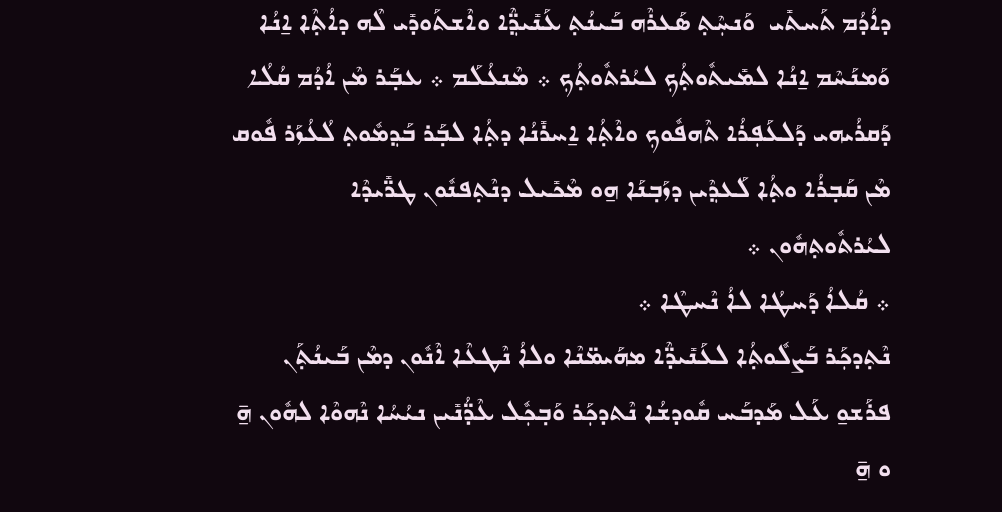ܕܐܳܕܳܡ ܬܰܚܬܺܝ  ܘܰܢܚ݂ܶܬ݂ ܤܰܥܪܶܗ ܒܰܝܢܳܬ݂ ܥܰܢܺܝܕ݂̈ܶܐ ܘܐܶܫܬܰܘܕܺܝ ܠܶܗ ܕܐܳܬ݂ܶܐ ܐ̱ܢܳܐ ܘܰܡܢܰܚܶܡ ܐ̱ܢܳܐ ܠܡܺܝܬܽܘܬ݂ܳܟ݂ ܠܝܳܪܬܽܘܬ݂ܳܟ݂ ܀ ܡܶܢܥܳܠܰܡ ܀ ܥܒ݂ܰܪ ܡܶܢ ܐܳܕܳܡ ܩܳܠܳܐ ܕܰܩܪܳܝܗܝ ܕܰܠܥܰܦ݂ܪܳܐ ܬܶܗܦܽܘܟ݂ ܘܐܶܬ݂ܳܐ ܐ̱ܚܪܺܢܳܐ ܕܬ݂ܳܐ ܠܒ݂ܰܪ ܒܰܕ݂ܡܽܘܬ݂ ܠܳܥܳܙܰܪ ܦܽܘܩ ܡܶܢ ܩܰܒ݂ܪܳܐ ܘܬ݂ܳܐ ܠܰܥܕ݂ܶܝܢ ܕܙܰܒ݂ܢܰܐ ܗ̱ܘ ܡܶܟܺܝܠ ܕܢܶܬ݂ܦܢܽܘܢ ܛܪ̈ܺܝܕܶܐ ܠܝܳܪܬܽܘܬ݂ܗܽܘܢ ܀
܀ ܩܳܠܐܳ ܕܰܚܛܳܐ ܠܐܳ ܢܶܚܛܶܐ ܀
ܢܶܬ݂ܕܟ݂ܰܪ ܒܰܨܠܽܘܬ݂ܳܐ ܠܥܰܢܺܝܕ̈ܶܐ ܡܗܰܝܡ̈ܢܶܐ ܘܠܐܳ ܢܶܛܥܶܐ ܐܶܢܽܘܢ ܕܡܶܢ ܒܰܝܢܳܬ݂ܰܢ ܦܪܰܫܘ̱ ܥܰܠ ܡܰܕܒܰܚ ܩܽܘܕܫܳܐ ܢܶܬܕܟ݂ܰܪ ܘܰܒ݂ܟ݂ܽܠ ܥܶܕ̈ܳܢܺܝܢ ܢܝܳܚܳܐ ܢܶܗܘܶܐ ܠܗܽܘܢ ܗ̱̄ ܘ ܗ̱̄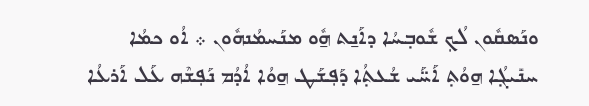ܘܢܰܤܩܽܘܢ ܠܳܟ݂ ܫܽܘܒ݂ܚܳܐ ܕܐܰܢ̱ܬ ܗ̱ܽܘ ܡܢܰܚܡܳܢܗܽܘܢ ܀ ܐܳܘ ܟܡܳܐ ܚܢܺܝܓ݂ܳܐ ܗ̱ܘܳܬ݂ ܐܰܚ̈ܰܝ ܫܳܥܬ݂ܳܐ ܕܰܦ݂ܫܰܛ ܗ̱ܘܳܐ ܐܳܕܳܡ ܢܰܦ݂ܫܶܗ ܥܰܠ ܐܰܪܥܳܐ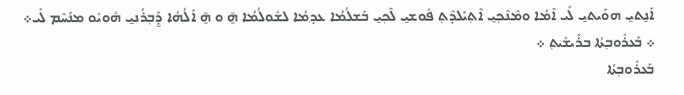ܐܰܢ̱ܬܝ̱ ܗܘܰܝܬܝ̱ ܠܺܝ ܐܶܡܳܐ ܘܡܶܢܶܟ݂ܝ̱ ܐܶܬ݂ܝܰܠܕܶܬ݂ ܦܽܘܫܝ̱ ܠܶܟ݂ܝ̱ ܒܰܫܠܳܡܳܐ ܥܕ݂ܡܳܐ ܠܫܽܘܠܳܡܳܐ ܗ̱̄ ܘ ܗ̱̄ ܐܰܠܳܗܳܐ ܕ̮ܰܒ݂ܪܳܢܝ̱ ܗܽܘܝܽܘ ܡܢܰܚܶܡ ܠܺܝ܀
܀ ܒܰܥܪܽܘܒ݂ܬܳܐ ܒܪܺܝܫܺܝܬ݂ ܀
ܒܰܥܪܽܘܒ݂ܬܳܐ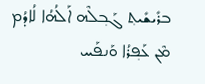ܒܪܺܝܫܺܝܬ݂ ܓܰܒ݂ܠܶܗ ܐܰܠܳܗܳܐ ܠܳܐܕܳܡ ܡܶܢ ܥܰܦ݂ܪܳܐ ܘܰܢܦܰܚ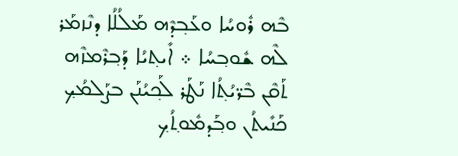ܒܶܗ ܪܽܘܚܳܐ ܘܥܰܒ݂ܕܶܗ ܡܰܠܳܠܳܐ ܕܢܶܙܡܰܪ ܠܶܗ ܫܽܘܒ݂ܚܳܐ ܀ ܐܺܝܬ݂ܝܳܐ ܕܰܒ݂ܪܶܡܙܶܗ ܬܰܩܶܢ ܒܶܪ̈ܝܳܬ݂ܳܐ ܢܰܛܰܪ ܠܰܟ݂ܝܳܢܰܢ ܒܨܰܠܡܳܟ݂ ܟܰܢܺܝܬܳܢ ܘܒ݂ܰܕܡܽܘܬ݂ܳܟ݂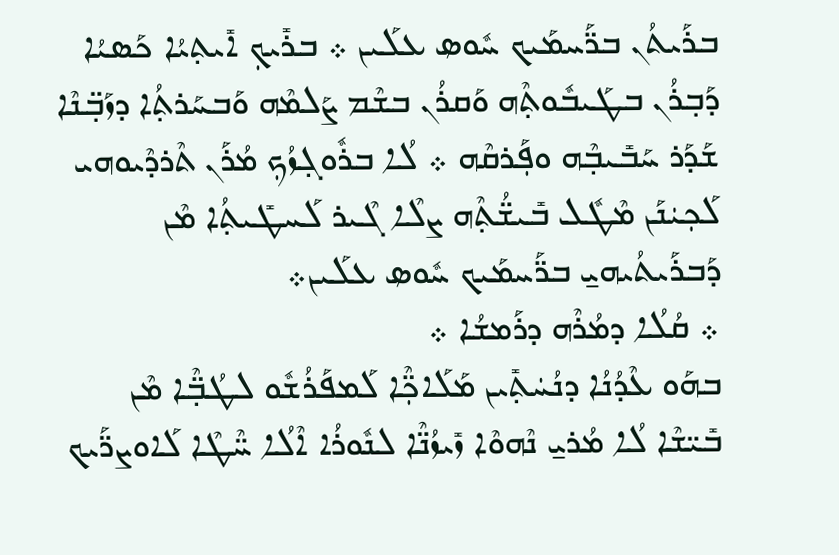ܒܪܰܝܬܳܢ ܒܪ̈ܰܚܡܰܝܟ ܚܽܘܤ ܥܠܰܝܢ ܀ ܒܪܺܝܟ݂ ܐܺܝܬ݂ܝܳܐ ܟܰܤܝܳܐ ܕܰܒ݂ܪܳܢ ܒܛܰܝܒܽܘܬ݂ܶܗ ܘܰܩܪܳܢ ܒܫܶܡ ܨܰܠܡܶܗ ܘܰܒܚܰܪܬ݂ܳܐ ܕܙܰܒ݂̈ܢܶܐ ܫܰܕܰܪ ܚܰܒܺܝܒ݂ܶܗ ܘܦ݂ܰܪܩܶܗ ܀ ܠܳܐ ܒܪܽܘܓ݂ܙܳܟ݂ ܡܳܪܰܢ ܬܶܪܕܶܝܘܗܝ ܠܰܟ݂ܝܿܢܰܢ ܡܶܛܽܠ ܒܺܝܫ̈ܳܬ݂ܶܗ ܨܠܶܐ ܓܶܝܪ ܠܰܚܛܺܝܬ݂ܳܐ ܡܶܢ ܕܰܒܪܰܝܬܳܝܗܝ̱ ܒܪ̈ܰܚܡܰܝܟ ܚܽܘܤ ܥܠܰܝܢ܀
܀ ܩܳܠܳܐ ܕܡܳܪܶܗ ܕܪܰܡܫܳܐ ܀
ܒܗܰܘ ܥܶܕܳܢܳܐ ܕܢܳܚܿܬ݂ܺܝܢ ܡܰܠܰܐܟ݂̈ܶܐ ܠܰܡܦܰܪܳܫܽܘ ܠܛܳܒ݂̈ܶܐ ܡܶܢ ܒܺܝ̈ܫܶܐ ܠܳܐ ܡܳܪܝ̱ ܢܶܗܘܶܐ ܙܺܝܙܳܢ̈ܶܐ ܠܢܽܘܪܳܐ ܐܶܠܳܐ ܚ̈ܶܛܶܐ ܠܰܐܘܨܪ̈ܰܝܟ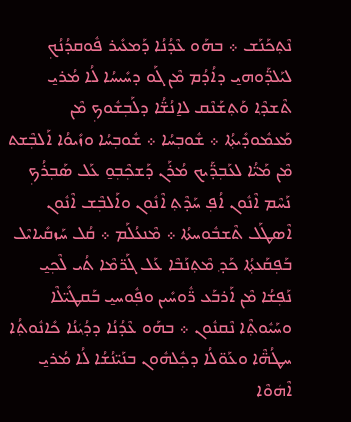ܢܶܬ݂ܟܰܢܰܫ ܀ ܒܗܰܘ ܥܶܕܳܢܳܐ ܕܰܡܥܺܝܪ ܦܽܘܩܕܳܢܳܟ݂ ܠܝܰܠܕ̈ܰܘܗܝ̱ ܕܐܳܕܳܡ ܡܶܢ ܓܰܘ ܕܚܺܝܚܳܐ ܠܳܐ ܡܳܪܝ̱ ܬܶܫܕ݂ܶܐ ܘܰܬ݂ܫܰܢܶܩ ܠܐ̱ܢܳܫ̈ܳܐ ܕܠܰܒ݂ܫܽܘܟ݂ ܡܶܢ ܡܰܥܡܽܘܕܺܝܬ݂ܳܐ ܀ ܫܽܘܒ݂ܚܳܐ ܀ ܫܽܘܒ݂ܚܳܐ ܘܙܺܝܘܳܐ ܐܰܠܒ݂ܶܫܬ ܡܶܢ ܡܰܝ̈ܳܐ ܠܥܰܒ݂ܕ̈ܰܝܟ ܡܳܪܰܢ ܕܰܫܟ݂ܶܒ݂ܘ̱ ܥܰܠ ܤܰܒ݂ܪܳܟ݂ ܢܰܚܶܡ ܐܶܢܽܘܢ ܐܳܦ݂ ܚܰܕܶܬ݂ ܐܶܢܽܘܢ ܘܐܰܠܒ݂ܶܫ ܐܶܢܽܘܢ ܐܶܤܛܰܠ ܬܶܫܒܽܘܚܬܳܐ ܀ ܡܶܢܥܳܠܰܡ ܀ ܩܳܠ ܚܰܙܩܺܝܐܝܶܠ ܒܰܦ݂ܩܰܥܬ݂ܳܐ ܟܰܕ݂ ܡܶܬ݂ܢܰܒܶܐ ܥܰܠ ܓܰܪ̈ܡܶܐ ܬܳܝ ܠܶܟ݂ܝ̱ ܢܰܦ݂ܫܳܐ ܡܶܢ ܐܰܪܒܰܥ ܪ̈ܽܘܚܺܝܢ ܘܦ݂ܽܘܚܝ̱ ܒܰܩܛܺܝ̈ܠܶܐ ܘܚܰܝܽܘܬ݂ܶܐ ܢܶܩܢܽܘܢ ܀ ܒܗܰܘ ܥܶܕܳܢܳܐ ܕܕ݂ܳܝܿܢܳܐ ܟܺܐܢܽܘܬ݂ܳܐ ܚܛܳܗ̈ܶܐ ܘܥܰܘ̈ܠܳܐ ܕܟ݂ܽܠܗܽܘܢ ܒܢܰܝ̈ܢܳܫܳܐ ܠܳܐ ܡܳܪܝ̱ ܐܶܗܿܘܶܐ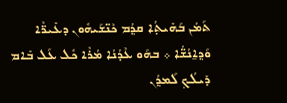ܬܰܡܳܢ ܒܰܗܺܝܬ݂ܳܐ ܩܕ݂ܳܡ ܟܶܢ̈ܫܰܝܗܽܘܢ ܕܥܺܝܪ̈ܶܐ ܘܰܕ݂ܐ̱ܢܳܫ̈ܳܐ ܀ ܒܗܰܘ ܥܶܕܳܢܳܐ ܡܳܪܶܐ ܟܽܠ ܥܰܠ ܒܺܐܡ ܕܺܝܠܳܟ݂ ܠܰܡܕ݂ܳܢ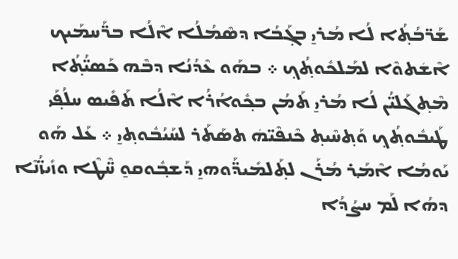ܫܰܪ̈ܒܳܬ݂ܳܐ ܠܳܐ ܡܳܪܝ̱ ܒܓ݂ܰܒܳܐ ܕܤܶܡܳܠܳܐ ܐܶܠܳܐ ܒܪ̈ܰܚܡܰܝܟ ܐܶܫܿܬܘܶܐ ܠܡܰܠܟܽܘܬ݂ܳܟ݂ ܀ ܒܗܰܘ ܥܶܕܳܢܳܐ ܕܒܶܗ ܟܰܤܝ̈ܳܬ݂ܳܐ ܡܶܬ݂ܓܰܠܝ̈ܳܢ ܠܳܐ ܡܳܪܝ̱ ܬܰܡܳܢ ܒܟ݂ܽܘܐܳܪܳܐ ܐܶܠܳܐ ܬܰܦܺܝܤ ܚܠܳܦ݂ܰܝ ܛܰܝܒܽܘܬ݂ܳܟ݂ ܘܰܬ݂ܚܶܝܬ݂ ܟܶܢܦܶܝ̈ܗܿ ܬܤܰܬܰܪ ܠܚܰܝܳܒܽܘܬ݂ܝ̱ ܀ ܥܰܠ ܗܰܘ ܝܰܘܡܳܐ ܐܶܡ݂ܰܪ ܡܳܪܰܢ ܠܬ݂ܰܠܡܺܝܕ̈ܰܘܗܝ̱ ܕܰܫܒ݂ܽܘܩܘ̱ ܚ̈ܶܛܶܐ ܘܙܺܝܙ̈ܳܢܶܐ ܕܗܳܐ ܠܰܡ ܚܨܳܕܳܐ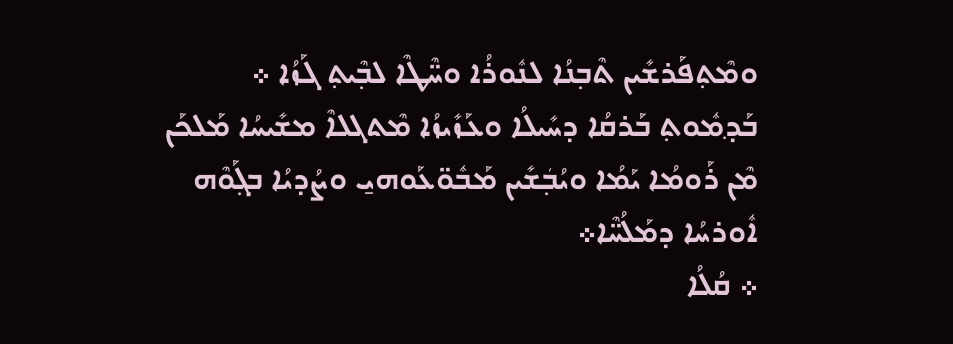ܘܡܶܬ݂ܦܰܪܫܺܝܢ ܬܶܒ݂ܢܳܐ ܠܢܽܘܪܳܐ ܘܚ̈ܶܛܶܐ ܠܒ݂ܶܝܬ݂ ܓܰܙܳܐ ܀ ܒܰܕ݂ܡܽܘܬ݂ ܒܰܪܩܳܐ ܕܚܺܝܠܳܐ ܘܥܰܙܺܝܙܳܐ ܡܶܬܓܠܐܶ ܡܫܺܝܚܳܐ ܡܰܠܟܰܢ ܡܶܢ ܪܰܘܡܳܐ ܝܰܡܳܐ ܘܝܳܒ݂ܿܫܺܝܢ ܡܰܒܽܘ̈ܥܰܘܗܝ̱ ܘܨܳܕܝܳܐ ܒܓ݂ܰܘܶܗ ܐܽܘܪܚܳܐ ܕܡܰܠܳܚ̈ܶܐ܀
܀ ܩܳܠܳܐ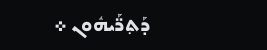ܕܰܬ݂ܪ̈ܰܝܗܽܘܢ ܀